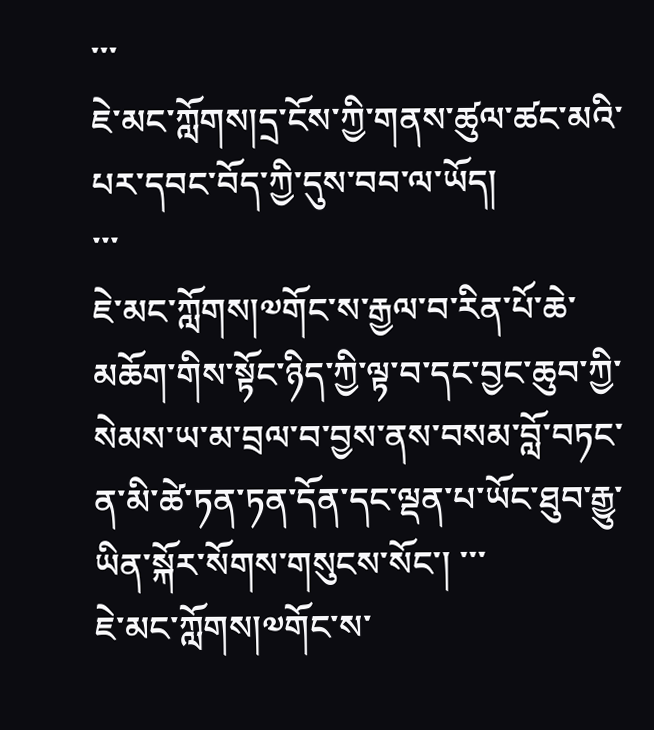་་་
ཇེ་མང་ཀློགས།དྲ་ངོས་ཀྱི་གནས་ཚུལ་ཚང་མའི་པར་དབང་བོད་ཀྱི་དུས་བབ་ལ་ཡོད།
་་་
ཇེ་མང་ཀློགས།༧གོང་ས་རྒྱལ་བ་རིན་པོ་ཆེ་མཆོག་གིས་སྟོང་ཉིད་ཀྱི་ལྟ་བ་དང་བྱང་ཆུབ་ཀྱི་སེམས་ཡ་མ་བྲལ་བ་བྱས་ནས་བསམ་བློ་བཏང་ན་མི་ཚེ་ཏན་ཏན་དོན་དང་ལྡན་པ་ཡོང་ཐུབ་རྒྱུ་ཡིན་སྐོར་སོགས་གསུངས་སོང་། ་་་
ཇེ་མང་ཀློགས།༧གོང་ས་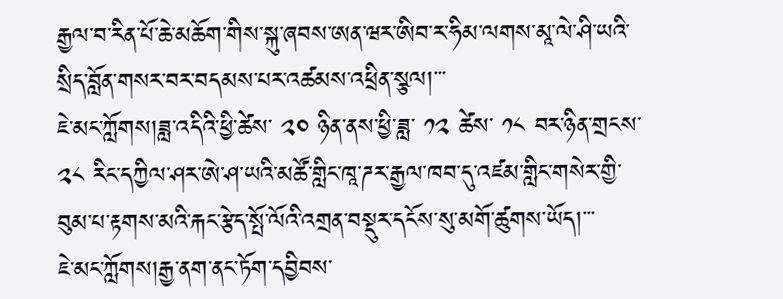རྒྱལ་བ་རིན་པོ་ཆེ་མཆོག་གིས་སྐུ་ཞབས་ཨན་ཝར་ཨིབ་ར་ཧིམ་ལགས་མཱ་ལེ་ཤི་ཡའི་སྲིད་བློན་གསར་བར་བདམས་པར་འཚམས་འཕྲིན་སྩལ།་་་
ཇེ་མང་ཀློགས།ཟླ་འདིའི་ཕྱི་ཚེས་ ༢༠ ཉིན་ནས་ཕྱི་ཟླ་ ༡༢ ཚེས་ ༡༨ བར་ཉིན་གྲངས་ ༢༨ རིང་དཀྱིལ་ཤར་ཨེ་ཤ་ཡའི་མཚོ་གླིང་ཁཱ་ཌར་རྒྱལ་ཁབ་དུ་འཛམ་གླིང་གསེར་གྱི་བུམ་པ་རྟགས་མའི་རྐང་རྩེད་སྤོ་ལོའི་འགྲན་བསྡུར་དངོས་སུ་མགོ་ཚུགས་ཡོད།་་་
ཇེ་མང་ཀློགས།རྒྱ་ནག་ནང་ཏོག་དབྱིབས་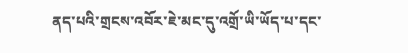ནད་པའི་གྲངས་འབོར་ཇེ་མང་དུ་འགྲོ་ཡི་ཡོད་པ་དང་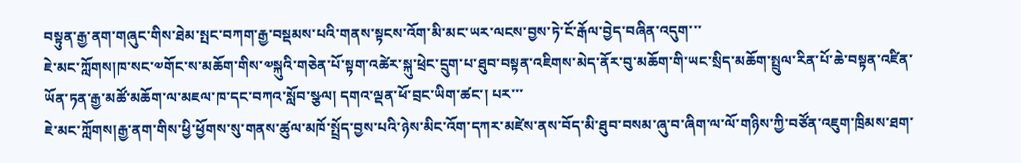བསྟུན་རྒྱ་ནག་གཞུང་གིས་ཐེམ་སྤང་བཀག་རྒྱ་བསྡམས་པའི་གནས་སྟངས་འོག་མི་མང་ཡར་ལངས་བྱས་ཏེ་ངོ་རྒོལ་བྱེད་བཞིན་འདུག་་་
ཇེ་མང་ཀློགས།ཁ་སང་༧གོང་ས་མཆོག་གིས་༧སྐུའི་གཅེན་པོ་སྟག་འཚེར་སྐུ་ཕྲེང་དྲུག་པ་ཐུབ་བསྟན་འཇིགས་མེད་ནོར་བུ་མཆོག་གི་ཡང་སྲིད་མཆོག་སྤྲུལ་རིན་པོ་ཆེ་བསྟན་འཛིན་ཡོན་ཏན་རྒྱ་མཚོ་མཆོག་ལ་མཇལ་ཁ་དང་བཀའ་སློབ་སྩལ། དགའ་ལྡན་ཕོ་བྲང་ཡིག་ཚང་། པར་་་
ཇེ་མང་ཀློགས།རྒྱ་ནག་གིས་ཕྱི་ཕྱོགས་སུ་གནས་ཚུལ་མཁོ་སྤྲོད་བྱས་པའི་ཉེས་མིང་འོག་དཀར་མཛེས་ནས་བོད་མི་ཐུབ་བསམ་ཞུ་བ་ཞིག་ལ་ལོ་གཉིས་ཀྱི་བཙོན་འཇུག་ཁྲིམས་ཐག་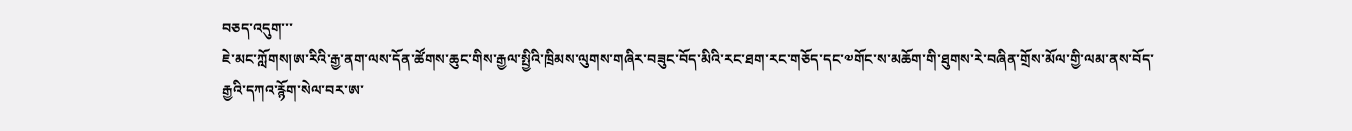བཅད་འདུག་་་
ཇེ་མང་ཀློགས།ཨ་རིའི་རྒྱ་ནག་ལས་དོན་ཚོགས་ཆུང་གིས་རྒྱལ་སྤྱིའི་ཁྲིམས་ལུགས་གཞིར་བཟུང་བོད་མིའི་རང་ཐག་རང་གཅོད་དང་༧གོང་ས་མཆོག་གི་ཐུགས་རེ་བཞིན་གྲོས་མོལ་གྱི་ལམ་ནས་བོད་རྒྱའི་དཀའ་རྙོག་སེལ་བར་ཨ་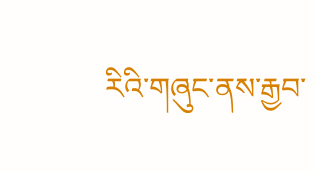རིའི་གཞུང་ནས་རྒྱབ་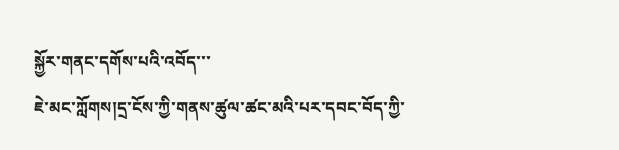སྐྱོར་གནང་དགོས་པའི་འབོད་་་
ཇེ་མང་ཀློགས།དྲ་ངོས་ཀྱི་གནས་ཚུལ་ཚང་མའི་པར་དབང་བོད་ཀྱི་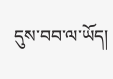དུས་བབ་ལ་ཡོད།